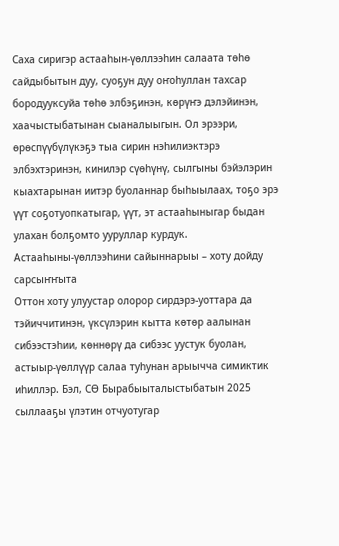Саха сиригэр астааһын-үөллээһин салаата төһө сайдыбытын дуу, суоҕун дуу оҥоһуллан тахсар бородууксуйа төһө элбэҕинэн, көрүҥэ дэлэйинэн, хаачыстыбатынан сыаналыыгын. Ол эрээри, өрөспүүбүлүкэҕэ тыа сирин нэһилиэктэрэ элбэхтэринэн, кинилэр сүөһүнү, сылгыны бэйэлэрин кыахтарынан иитэр буоланнар быһыылаах, тоҕо эрэ үүт соҕотуопкатыгар, үүт, эт астааһыныгар быдан улахан болҕомто ууруллар курдук.
Астааһыны-үөллээһини сайыннарыы – хоту дойду сарсыҥҥыта
Оттон хоту улуустар олорор сирдэрэ-уоттара да тэйиччитинэн, үксүлэрин кытта көтөр аалынан сибээстэһии, көннөрү да сибээс уустук буолан, астыыр-үөллүүр салаа туһунан арыычча симиктик иһиллэр. Бэл, СӨ Бырабыыталыстыбатын 2025 сыллааҕы үлэтин отчуотугар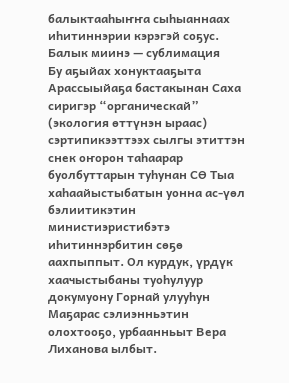балыктааһыҥҥа сыһыаннаах иһитиннэрии кэрэгэй соҕус.
Балык миинэ — сублимация
Бу аҕыйах хонуктааҕыта Арассыыйаҕа бастакынан Саха сиригэр “органическай” (экология өттүнэн ыраас) сэртипикээттээх сылгы этиттэн снек оҥорон таһаарар буолбуттарын туһунан СӨ Тыа хаһаайыстыбатын уонна ас-үөл бэлиитикэтин министиэристибэтэ иһитиннэрбитин сөҕө аахпыппыт. Ол курдук, үрдүк хаачыстыбаны туоһулуур докумуону Горнай улууһун Маҕарас сэлиэнньэтин олохтооҕо, урбаанньыт Вера Лиханова ылбыт.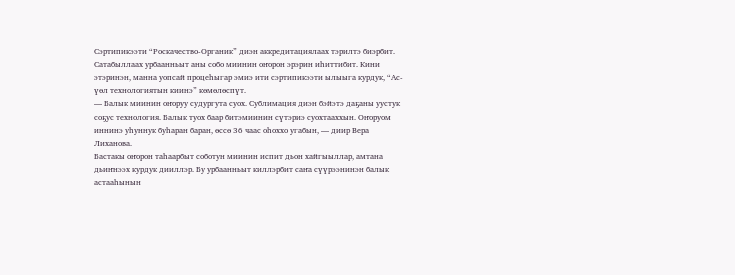Сэртипикээти “Роскачество‑Органик” диэн аккредитациялаах тэрилтэ биэрбит. Сатабыллаах урбаанньыт аны собо миинин оҥорон эрэрин иһиттибит. Кини этэринэн, манна уопсай процеһыгар эмиэ ити сэртипикээти ылыыга курдук, “Ас-үөл технологиятын киинэ” көмөлөспүт.
— Балык миинин оҥоруу судургута суох. Сублимация диэн бэйэтэ даҕаны уустук соҕус технология. Балык туох баар битэмиинин сүтэриэ суохтааххын. Оҥоруом иннинэ уһуннук буһаран баран, өссө 36 чаас оһоххо угабын, — диир Вера Лиханова.
Бастакы оҥорон таһаарбыт соботун миинин испит дьон хайгыыллар, амтана дьиҥнээх курдук дииллэр. Бу урбаанньыт киллэрбит саҥа сүүрээнинэн балык астааһынын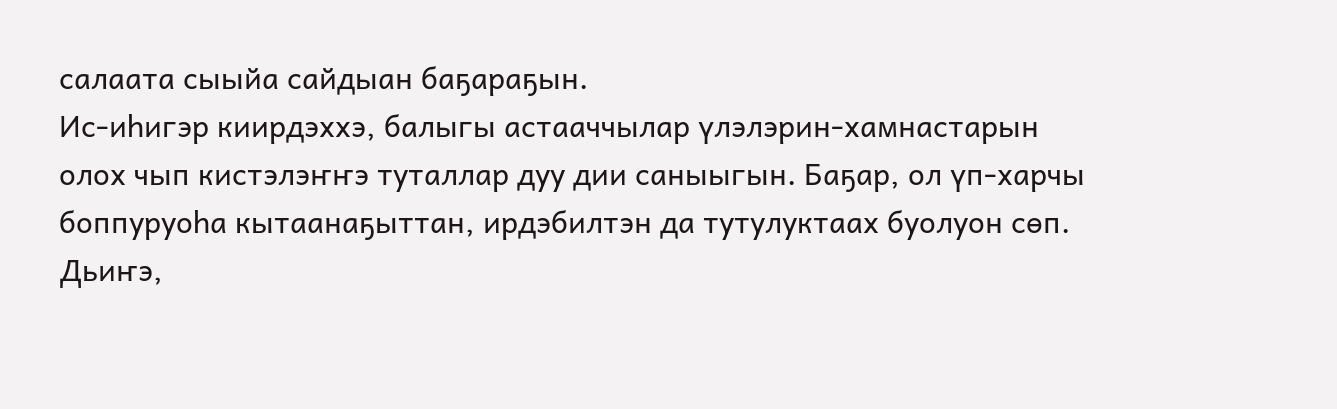салаата сыыйа сайдыан баҕараҕын.
Ис-иһигэр киирдэххэ, балыгы астааччылар үлэлэрин-хамнастарын олох чып кистэлэҥҥэ туталлар дуу дии саныыгын. Баҕар, ол үп-харчы боппуруоһа кытаанаҕыттан, ирдэбилтэн да тутулуктаах буолуон сөп.
Дьиҥэ,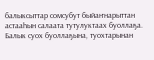балыксыттар сомсубут быйаҥнарыттан астааһын салаата тутулуктаах буоллаҕа. Балык суох буоллаҕына, туохтарынан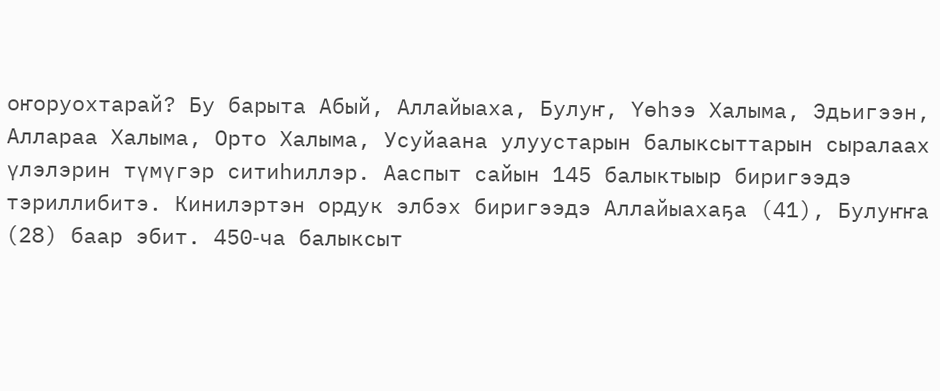оҥоруохтарай? Бу барыта Абый, Аллайыаха, Булуҥ, Үөһээ Халыма, Эдьигээн, Аллараа Халыма, Орто Халыма, Усуйаана улуустарын балыксыттарын сыралаах үлэлэрин түмүгэр ситиһиллэр. Ааспыт сайын 145 балыктыыр биригээдэ тэриллибитэ. Кинилэртэн ордук элбэх биригээдэ Аллайыахаҕа (41), Булуҥҥа (28) баар эбит. 450‑ча балыксыт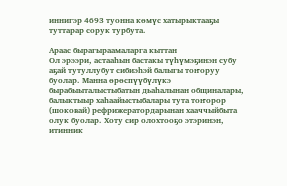иннигэр 4693 туонна көмүс хатырыктааҕы туттарар сорук турбута.

Араас бырагыраамаларга кыттан
Ол эрээри, астааһын бастакы түһүмэҕинэн субу аҕай тутуллубут сибиэһэй балыгы тоҥоруу буолар. Манна өрөспүүбүлүкэ бырабыыталыстыбатын дьаһалынан общиналары, балыктыыр хаһаайыстыбалары тута тоҥорор (шоковай) рефрижератордарынан хааччыйбыта олук буолар. Хоту сир олохтооҕо этэринэн, итинник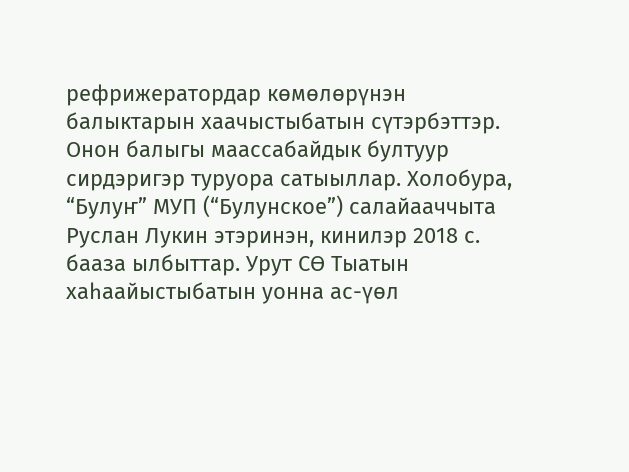рефрижератордар көмөлөрүнэн балыктарын хаачыстыбатын сүтэрбэттэр. Онон балыгы маассабайдык бултуур сирдэригэр туруора сатыыллар. Холобура, “Булуҥ” МУП (“Булунское”) салайааччыта Руслан Лукин этэринэн, кинилэр 2018 с. бааза ылбыттар. Урут СӨ Тыатын хаһаайыстыбатын уонна ас-үөл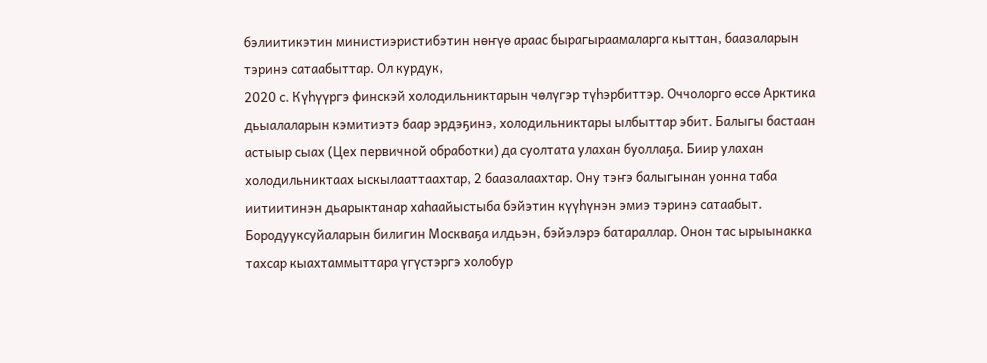бэлиитикэтин министиэристибэтин нөҥүө араас бырагыраамаларга кыттан, баазаларын тэринэ сатаабыттар. Ол курдук,
2020 с. Күһүүргэ финскэй холодильниктарын чөлүгэр түһэрбиттэр. Оччолорго өссө Арктика дьыалаларын кэмитиэтэ баар эрдэҕинэ, холодильниктары ылбыттар эбит. Балыгы бастаан астыыр сыах (Цех первичной обработки) да суолтата улахан буоллаҕа. Биир улахан холодильниктаах ыскылааттаахтар, 2 баазалаахтар. Ону тэҥэ балыгынан уонна таба иитиитинэн дьарыктанар хаһаайыстыба бэйэтин күүһүнэн эмиэ тэринэ сатаабыт. Бородууксуйаларын билигин Москваҕа илдьэн, бэйэлэрэ батараллар. Онон тас ырыынакка тахсар кыахтаммыттара үгүстэргэ холобур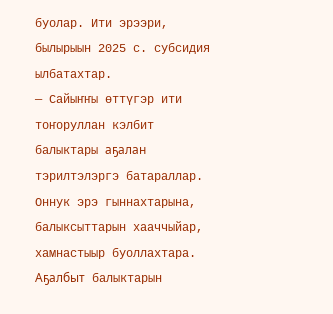буолар. Ити эрээри, былырыын 2025 с. субсидия ылбатахтар.
— Сайыҥҥы өттүгэр ити тоҥоруллан кэлбит балыктары аҕалан тэрилтэлэргэ батараллар. Оннук эрэ гыннахтарына, балыксыттарын хааччыйар, хамнастыыр буоллахтара. Аҕалбыт балыктарын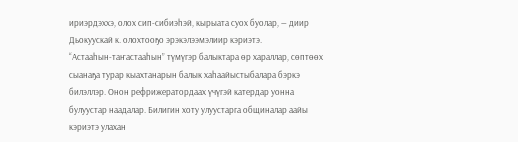ириэрдэххэ, олох сип-сибиэһэй, кырыата суох буолар, — диир Дьокуускай к. олохтооҕо эрэкэлээмэлиир кэриэтэ.
“Астааһын-таҥастааһын” түмүгэр балыктара өр хараллар, сөптөөх сыанаҕа турар кыахтанарын балык хаһаайыстыбалара бэркэ билэллэр. Онон рефрижератордаах үчүгэй катердар уонна булуустар наадалар. Билигин хоту улуустарга общиналар аайы кэриэтэ улахан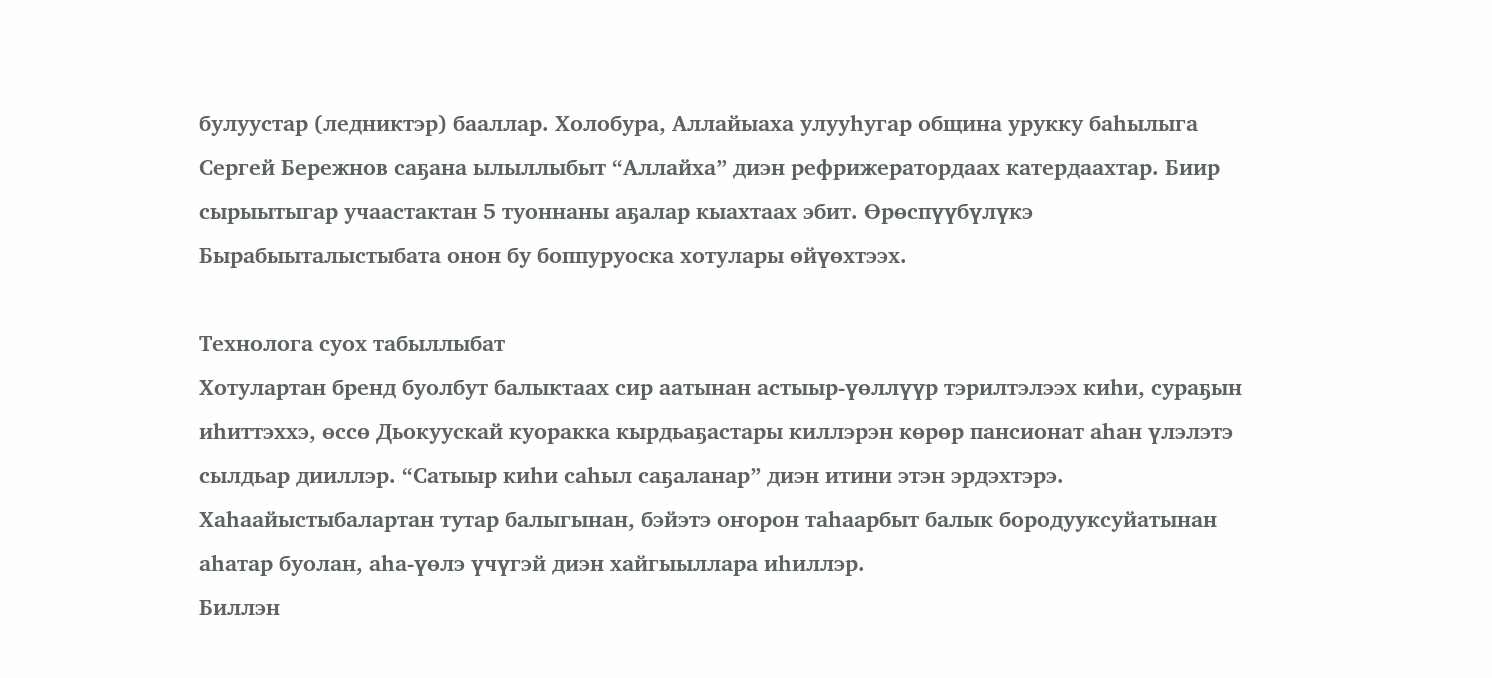булуустар (ледниктэр) бааллар. Холобура, Аллайыаха улууһугар община урукку баһылыга Сергей Бережнов саҕана ылыллыбыт “Аллайха” диэн рефрижератордаах катердаахтар. Биир сырыытыгар учаастактан 5 туоннаны аҕалар кыахтаах эбит. Өрөспүүбүлүкэ Бырабыыталыстыбата онон бу боппуруоска хотулары өйүөхтээх.

Технолога суох табыллыбат
Хотулартан бренд буолбут балыктаах сир аатынан астыыр-үөллүүр тэрилтэлээх киһи, сураҕын иһиттэххэ, өссө Дьокуускай куоракка кырдьаҕастары киллэрэн көрөр пансионат аһан үлэлэтэ сылдьар дииллэр. “Сатыыр киһи саһыл саҕаланар” диэн итини этэн эрдэхтэрэ. Хаһаайыстыбалартан тутар балыгынан, бэйэтэ оҥорон таһаарбыт балык бородууксуйатынан аһатар буолан, аһа-үөлэ үчүгэй диэн хайгыыллара иһиллэр.
Биллэн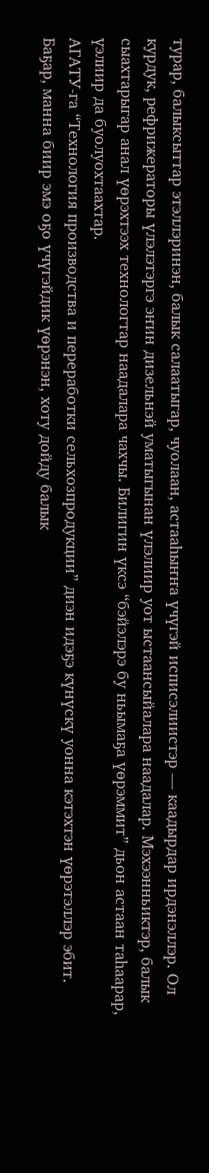турар, балыксыттар этэллэринэн, балык салаатыгар, чуолаан, астааһыҥҥа үчүгэй исписэлиистэр — каадырдар ирдэнэллэр. Ол курдук, рефрижераторы үлэлэтэргэ эҥин дизельнэй уматыгынан үлэлиир уот ыстаансыйалара наадалар. Мэхээнньиктэр, балык сыахтарыгар анал үөрэхтээх технологтар наадалара чахчы. Билигин үксэ “бэйэлэрэ бу ньымаҕа үөрэммит” дьон астаан таһаарар, үэлиир да буолуохтаахтар.
АГАТУ-га “Технология производства и переработки сельхозпродукции” диэн идэҕэ күнүскү уонна кэтэхтэн үөрэтэллэр эбит. Баҕар, манна биир эмэ оҕо үчүгэйдик үөрэнэн, хоту дойду балык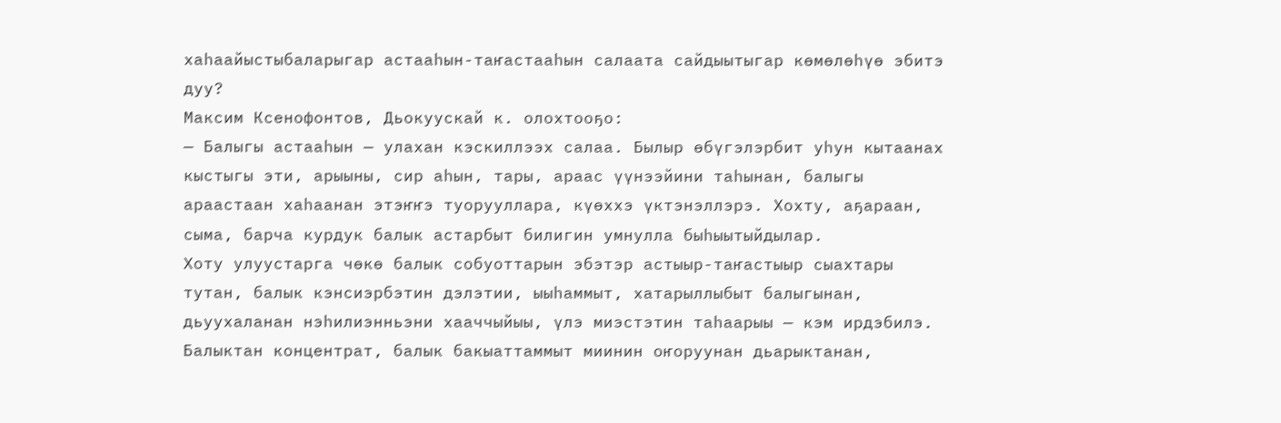хаһаайыстыбаларыгар астааһын-таҥастааһын салаата сайдыытыгар көмөлөһүө эбитэ дуу?
Максим Ксенофонтов, Дьокуускай к. олохтооҕо:
— Балыгы астааһын — улахан кэскиллээх салаа. Былыр өбүгэлэрбит уһун кытаанах кыстыгы эти, арыыны, сир аһын, тары, араас үүнээйини таһынан, балыгы араастаан хаһаанан этэҥҥэ туорууллара, күөххэ үктэнэллэрэ. Хохту, аҕараан, сыма, барча курдук балык астарбыт билигин умнулла быһыытыйдылар.
Хоту улуустарга чөкө балык собуоттарын эбэтэр астыыр-таҥастыыр сыахтары тутан, балык кэнсиэрбэтин дэлэтии, ыыһаммыт, хатарыллыбыт балыгынан, дьуухаланан нэһилиэнньэни хааччыйыы, үлэ миэстэтин таһаарыы — кэм ирдэбилэ. Балыктан концентрат, балык бакыаттаммыт миинин оҥоруунан дьарыктанан,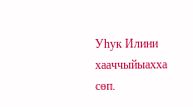Уһук Илини хааччыйыахха сөп.